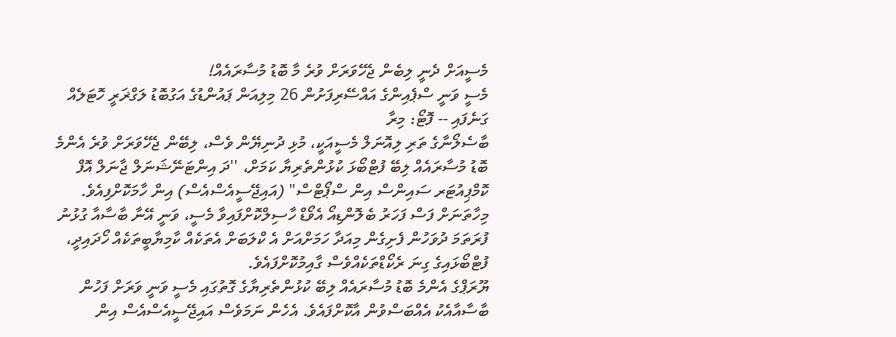މެސީއަށް ދެނީ ލިބެން ޖެހޭވަރަށް ވުރެ މާ ބޮޑު މުސާރައެއް!
މެސީ ވަނީ ސްޕެއިންގެ އައްސޭރިފަށުން 26 މިލިއަން ޕައުންޑުގެ އަގުބޮޑު ލަގްޜަރީ ހޮޓަލެއް ގަނެފައި -- ފޮޓޯ: މިރާ
ބާސެލޯނާގެ ތަރި ލިއޮނަލް މެސީއަކީ، މުޅި ދުނިޔޭން ވެސް، ލިބޭން ޖެހޭވަރަށް ވުރެ އެންމެ ބޮޑު މުސާރައެއް ލިބޭ ފުޓްބޯޅަ ކުޅުންތެރިޔާ ކަމަށް، ''ދަ އިންޓަނޭޝަނަލް ޖާނަލް އޮފް ކޮމްޕިއުޓަރ ސައިންސް އިން ސްޕޯޓްސް" (އައިޖޭސީއެސްއެސް) އިން ހާމަކޮށްފިއެވެ.
މިހާތަނަށް ފަސް ފަހަރު ބެލޮންޑިއޯ އެވޯޑް ހާސިލްކޮށްފައިވާ މެސީ، ވަނީ އޭނާ ބާސާއާ ގުޅުނު ފުރަތަމަ ދުވަހުން ފެށިގެން މިއަދާ ހަމަށްއަށް އެ ކްލަބަށް އެތަކެއް ކާމިޔާބީތަކެއް ހޯދައިދީ، ފުޓްބޯޅައިގެ ގިނަ ރެކޯޑްތަކެއްވެސް ގާއިމުކޮށްފައެވެ.
ޔޫރަޕްގެ އެންމެ ބޮޑު މުސާރައެއް ލިބޭ ކުޅުންތެރިޔާގެ ގޮތުގައި މެސީ ވަނީ ވަރަށް ފަހުން ބާސާއާއެކު އެއްބަސްވުން އާކޮށްފައެވެ. އެހެން ނަމަވެސް އައިޖޭސީއެސްއެސް އިން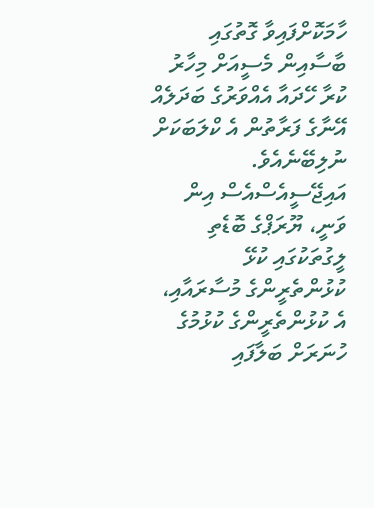ހާމަކޮށްފައިވާ ގޮތުގައި ބާސާއިން މެސީއަށް މިހާރު ކުރާ ހޭދައާ އެއްވަރުގެ ބަދަލެއް އޭނާގެ ފަރާތުން އެ ކްލަބަކަށް ނުލިބޭނެއެވެ.
އައިޖޭސީއެސްއެސް އިން ވަނީ، ޔޫރަޕްގެ ބޮޑެތި ލީގުތަކުގައި ކުޅޭ ކުޅުންތެރީންގެ މުސާރައާއި، އެ ކުޅުންތެރީންގެ ކުޅުމުގެ ހުނަރަށް ބަލާފައި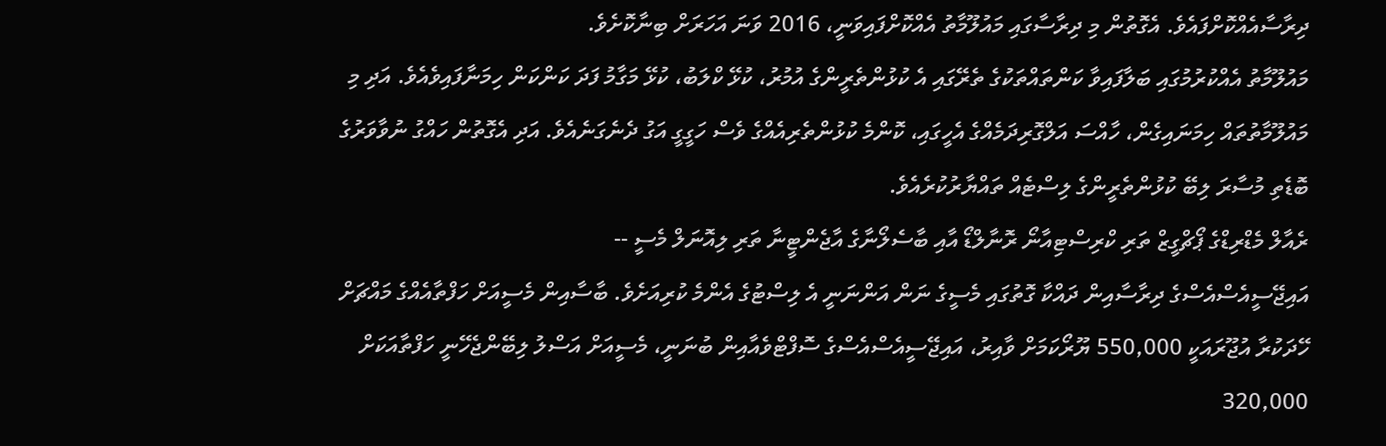ދިރާސާއެއްކޮށްފައެވެ. އެގޮތުން މި ދިރާސާގައި މައުލޫމާތު އެއްކޮށްފައިވަނީ، 2016 ވަނަ އަހަރަށް ބިނާކޮށެވެ.
މައުލޫމާތު އެއްކުރުމުގައި ބަލާފައިވާ ކަންތައްތަކުގެ ތެރޭގައި އެ ކުޅުންތެރީންގެ އުމުރު، ކުޅޭ ކްލަބު، ކުޅޭ މަގާމު ފަދަ ކަންކަން ހިމަނާފައިވެއެވެ. އަދި މި މައުލޫމާތުތައް ހިމަނައިގެން، ހާއްސަ އަލްގޮރިދަމެއްގެ އެހީގައި، ކޮންމެ ކުޅުންތެރިއެއްގެ ވެސް ހަގީގީ އަގު ދެނެގަނެއެވެ. އަދި އެގޮތުން ހައްގު ނުވާވަރުގެ ބޮޑެތި މުސާރަ ލިބޭ ކުޅުންތެރީންގެ ލިސްޓެއް ތައްޔާރުކުރެއެވެ.
ރެއާލް މެޑްރިޑްގެ ޕޯޗްގީޒް ތަރި ކްރިސްޓިއާނޯ ރޮނާލްޑޯ އާއި ބާސެލޯނާގެ އާޖެންޓީނާ ތަރި ލިއޮނަލް މެސީ --
އައިޖޭސީއެސްއެސްގެ ދިރާސާއިން ދައްކާ ގޮތުގައި މެސީގެ ނަން އަންނަނީ އެ ލިސްޓުގެ އެންމެ ކުރިއަށެވެ. ބާސާއިން މެސީއަށް ހަފްތާއެއްގެ މައްޗަށް ހޭދަކުރާ އުޖޫރައަކީ 550,000 ޔޫރޯކަމަށް ވާއިރު، އައިޖޭސީއެސްއެސްގެ ސޮފްޓްވެއާއިން ބުނަނީ، މެސީއަށް އަސްލު ލިބޭންޖެހޭނީ ހަފްތާއަކަށް 320,000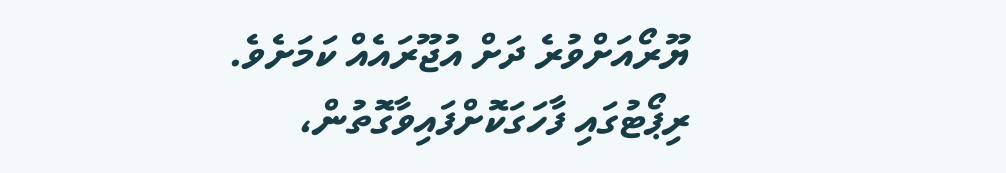ޔޫރޯއަށްވުރެ ދަށް އުޖޫރައެއް ކަމަށެވެ.
ރިޕޯޓުގައި ފާހަގަކޮށްފައިވާގޮތުން،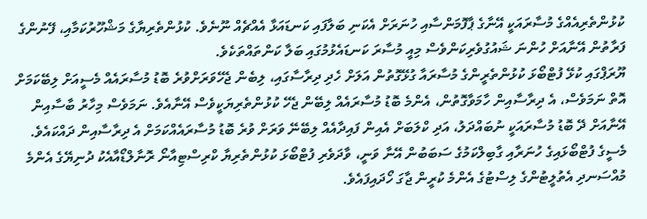ކުޅުންތެރިއެއްގެ މުސާރައަކީ އޭނާގެ ޕާފޮމަންސާއި ހުނަރަށް އެކަނި ބަލާފައި ކަނޑައަޅާ އެއްޗެއް ނޫނެވެ. ކުޅުންތެރިޔާގެ މަޝްހޫރުކަމާއި، ފޭނުންގެ ފަރާތުން އޭނާއަށް ހުންނަ ޝައުގުވެރިކަންވެސް މިއީ މުސާރަ ކަނޑައެޅުމުގައި ބަލާ ކަންތައްތަކެވެ.
ޔޫރަޕްގައި ކުޅޭ ފުޓްބޯޅަ ކުޅުންތެރީންގެ މުސާރައާ ގުޅޭގޮތުން އަލަށް ހެދި ދިރާސާގައި، ލިބެން ޖެހޭވަރަށްވުރެ ބޮޑު މުސާރައެއް މެސީއަށް ލިބޭކަމަށް އޮތް ނަމަވެސް، އެ ދިރާސާއިން ހާމަވާގޮތުން، އެންމެ ބޮޑު މުސާރައެއް ލިބޭން ޖެހޭ ކުޅުންތެރިޔަކީވެސް އޭނާއެވެ. ނަމަވެސް މިހާރު ބާސާއިން އޭނާއަށް ދޭ ބޮޑު މުސާރައަކީ ނުބައްދަލު، އަދި ކްލަބަށް އެއިން ފައިދާއެއް ލިބޭނޭ ވަރަށް ވުރެ ބޮޑު މުސާރައެއްކަމަށް އެ ދިރާސާއިން ދައްކައެވެ.
މެސީގެ ފުޓްބޯޅައިގެ ހުނަރާއި ގާބިލްކަމުގެ ސަބަބުން އޭނާ ވަނީ، ވާދަވެރި ފުޓްބޯޅަ ކުޅުންތެރިޔާ ކްރިސްޓިއާނޯ ރޮނާލްޑޯއާއެކު ދުނިޔޭގެ އެންމެ މުއްސަނދި އެތުލީޓުންގެ ލިސްޓުގެ އެންމެ ކުރީން ޖާގަ ހޯދައިފައެވެ.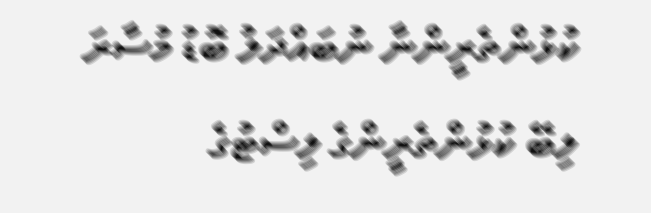ކުޅުންތެރީންނާ ނުބައްދަލު ބޮޑު މުސާރަ ލިބޭ ކުޅުންތެރީންގެ ލިސްޓުގެ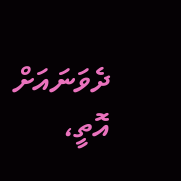ދެވަނައަށް އޮތީ،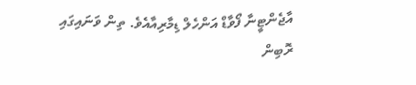އާޖެންޓީނާ ފޯވާޑް އަންހެލް ޑިމާރިއާއެވެ. ތިން ވަނައިގައި ރޮބިން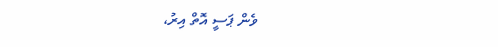ވެން ޕަސީ އޮތް އިރު،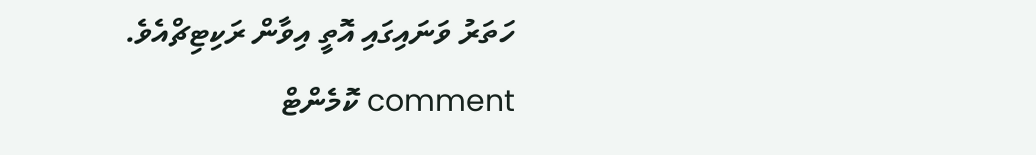ހަތަރު ވަނައިގައި އޮތީ އިވާން ރަކިޓިޗްއެވެ.
comment ކޮމެންޓް